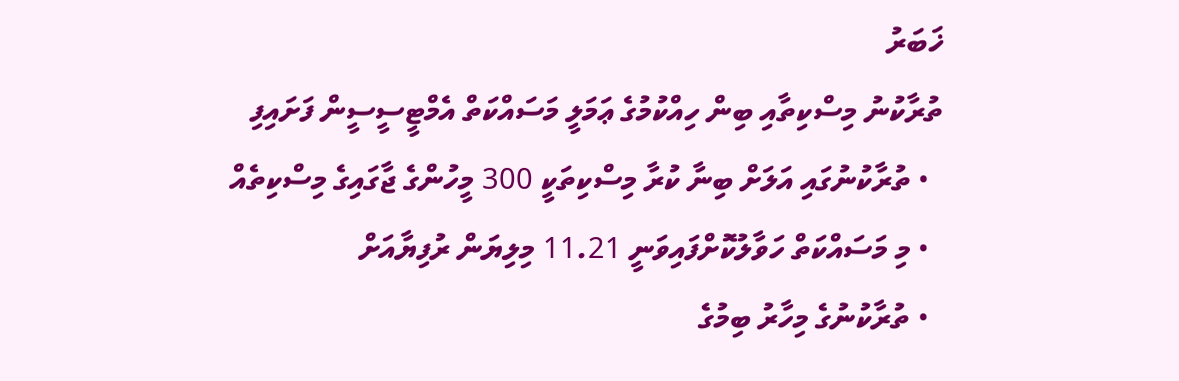ޚަބަރު
ތުރާކުނު މިސްކިތާއި ބިން ހިއްކުމުގެ ޢަމަލީ މަސައްކަތް އެމްޓީސީސީން ފަށައިފި
  • ތުރާކުނުގައި އަލަށް ބިނާ ކުރާ މިސްކިތަކީ 300 މީހުންގެ ޖާގައިގެ މިސްކިތެއް
  • މި މަސައްކަތް ހަވާލުކޮށްފައިވަނީ 11.21 މިލިޔަން ރުފިޔާއަށް
  • ތުރާކުނުގެ މިހާރު ބިމުގެ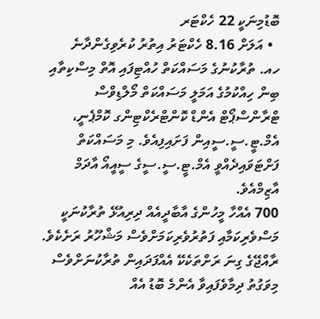ބޮޑުމިނަކީ 22 ހެކްޓަރ
  • އަލަށް 8.16 ހެކްޓަރު އިތުރު ކުރެވިގެންދާނެ
ހއ. ތުރާކުނުގެ މަސައްކަތް ހުއްޓިފައި އޮތް މިސްކިތާއި ބިން ހިއްކުމުގެ އަމަލީ މަސައްކަތް މޯލްޑިވްސް ޓްރާންސްޕޯޓް އެންޑް ކޮންޓްރެކްޓިންގ ކޮމްޕެނީ، އެމް.ޓީ.ސީ.ސީއިން ފަށައިފިއެވެ. މި މަސައްކަތް ފަށްޓަވައިދެއްވީ އެމް.ޓީ.ސީ.ސީގެ ސީއީއޯ އާދަމް އާޒިމްއެވެ.
700 އެއްހާ މީހުންގެ އާބާދީއެއް ދިރިއުޅޭ ތުރާކުނަކީ މަސްވެރިކަމާއި ފަތުރުވެރިކަމަށްވެސް މަޝްހޫރު ރަށެކެވެ. ރާއްޖޭގެ ގިނަ ރަށްތަކެކޭ އެއްފަދައިން ތުރާކުނަށްވެސް މިވަގުތު ދިމާވެފައިވާ އެންމެ ބޮޑު އެއް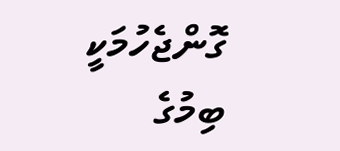ގޮންޖެހުމަކީ ބިމުގެ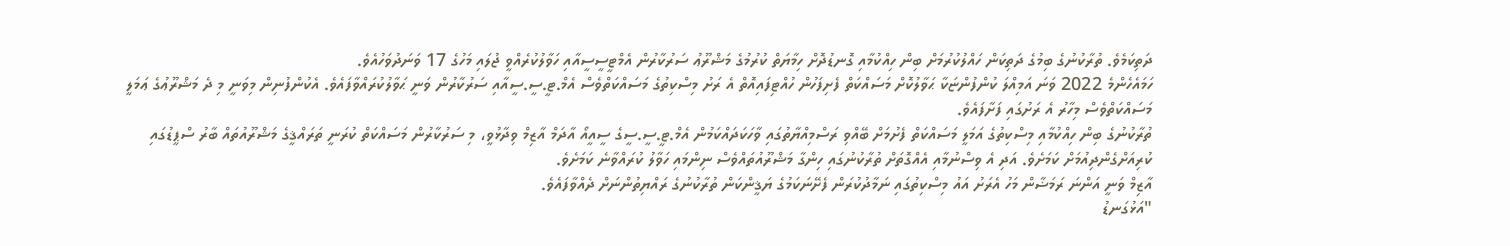ދަތިކަމެވެ. ތުރާކުނުގެ ބިމުގެ ދަތިކަން ހައްލުކުރުމަށް ބިން ހިއްކުމާއި ގޮނޑުދޮށް ހިމާޔަތް ކުރުމުގެ މަޝްރޫޢު ސަރުކާރުން އެމްޓީސީސީއާއި ހަވާލުކުރެއްވީ ޖުލައި މަހުގެ 17 ވަނަދުވަހުއެވެ.
ހަމައެހެންމެ 2022 ވަނަ އަމިއްލަ ކުންފުންޏަކާ ޙަވާލުކޮށް މަސައްކަތް ފެށިފަހުން ހުއްޓިފައިއޮތް އެ ރަށު މިސްކިތުގެ މަސައްކަތްވެސް އެމް.ޓީ.ސީ.ސީއާއި ސަރުކާރުން ވަނީ ޙަވާލުކުރައްވާފައެވެ. އެކުންފުނިން މިވަނީ މި ދެ މަޝްރޫޢުގެ ޢަމަލީ މަސައްކަތްވެސް މިހާރު އެ ރަށުގައި ފަށާފައެވެ.
ތުރާކުނުގެ ބިން ހިއްކުމާއި މިސްކިތުގެ އަމަލީ މަސައްކަތް ފެށުމަށް ބޭއްވި ރަސްމިއްޔާތުގައި ވާހަކަދައްކަމުން އެމް.ޓީ.ސީ.ސީގެ ސީއީއޯ އާދަމް އާޒިމް ވިދާޅުވީ، މި ސަރުކާރުން މަސައްކަތް ކުރަނީ ތަރައްޤީގެ މަޝްރޫއުތައް ބާރު ސްޕީޑުގައި ކުރިއަށްގެންދިއުމަށް ކަމަށެވެ. އަދި އެ ވިސްނުމާއި އެއްގޮތަށް ތުރާކުނުގައި ހިންގާ މަޝްރޫއުތައްވެސް ނިންމައި ހަވާލު ކުރައްވާނެ ކަމަށެވެ.
އާޒިމް ވަނީ އަންނަ ރަމަޟާން މަހު އެރަށު އައު މިސްކިތުގައި ނަމާދުކުރަން ފެށޭނަކަމުގެ ޔަޤީންކަން ތުރާކުނުގެ ރައްޔިތުންނަށް ދެއްވާފައެވެ.
"އަޅުގަނޑު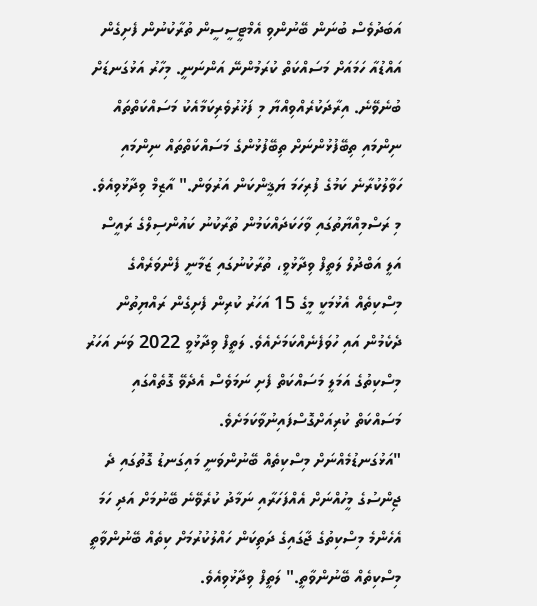އަބަދުވެސް ބުނަން ބޭނުންވި އެމްޓީސީސީން ތުރާކުނުން ފެށިގެން އައްޑުއާ ހަމައަށް މަސައްކަތް ކުރަމުންނޭ އަންނަނީ. މިހާރު އަޅުގަނޑަށް ބުނެވޭނެ. އިރާދަކުރެއްވިއްޔާ މި ފަޚުރުވެރިކަމާއެކު މަސައްކަތްތައް ނިންމައި ތިބޭފުޅުންނަށް ތިބޭފުޅުންގެ މަސައްކަތްތައް ނިންމައި ހަވާލުކުރާނެ ކަމުގެ ފުރިހަމަ ޔަޤީންކަން އަރުވަން." އާޒިމް ވިދާޅުވިއެވެ.
މި ރަސްމިއްޔާތުގައި ވާހަކަދައްކަމުން ތުރާކުނު ކައުންސިލްގެ ރައީސް އަލީ އަބްދުލް ލަތީފް ވިދާޅުވީ، ތުރާކުނުގައި ޒަމާނީ ފެންވަރެއްގެ މިސްކިތެއް އެޅުމަކީ މީގެ 15 އަހަރު ކުރިން ފެށިގެން ރައްޔިތުން ދެކެމުން އައި ހުވަފެނެއްކަމަށެއެވެ. ލަތީފް ވިދާޅުވީ 2022 ވަނަ އަހަރު މިސްކިތުގެ އަމަލީ މަސައްކަތް ފެށި ނަމަވެސް އެދެވޭ ގޮތެއްގައި މަސައްކަތް ކުރިއަށްގޮސްފައިނުވާކަމަށެވެ.
"އަޅުގަނޑުމެއްނަށް މިސްކިތެއް ބޭނުންވަނީ މައިގަނޑު ގޮތުގައި ދެ ޖިންސުގެ މީހުއްނަށް އެއްފަހަރާއި ނަމާދު ކުރެވޭނެ ބޭނުމަށް އަދި ހަމަ އެހެންމެ މިސްކިތުގެ ޖާގައިގެ ދަތިކަން ހައްލުކުރުމަށް ކިތެއް ބޭނުންވާތީ މިސްކިތެއް ބޭނުންވާތީ." ލަތީފް ވިދާޅުވިއެވެ.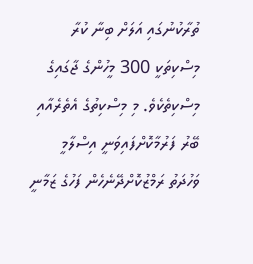ތުރާކުނުގައި އަލަށް ބިނާ ކުރާ މިސްކިތަކީ 300 މީހުންގެ ޖާގައިގެ މިސްކިތެކެވެ. މި މިސްކިތުގެ އެތެރެއާއި ބޭރު ފަރުމާކޮށްފައިވަނީ އިސްލާމީ ވަހުދަތު ރަމްޒުކޮށްދޭނެހެން ފަހުގެ ޒަމާނީ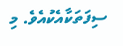ސިފަތަކާއެކުއެވެ. މި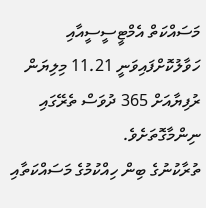މަސައްކަތް އެމްޓީސީސީއާއި ހަވާލުކޮށްފައިވަނީ 11.21 މިލިޔަން ރުފިޔާއަށް 365 ދުވަސް ތެރޭގައި ނިންމާގޮތަށެވެ.
ތުރާކުނުގެ ބިން ހިއްކުމުގެ މަސައްކަތާއި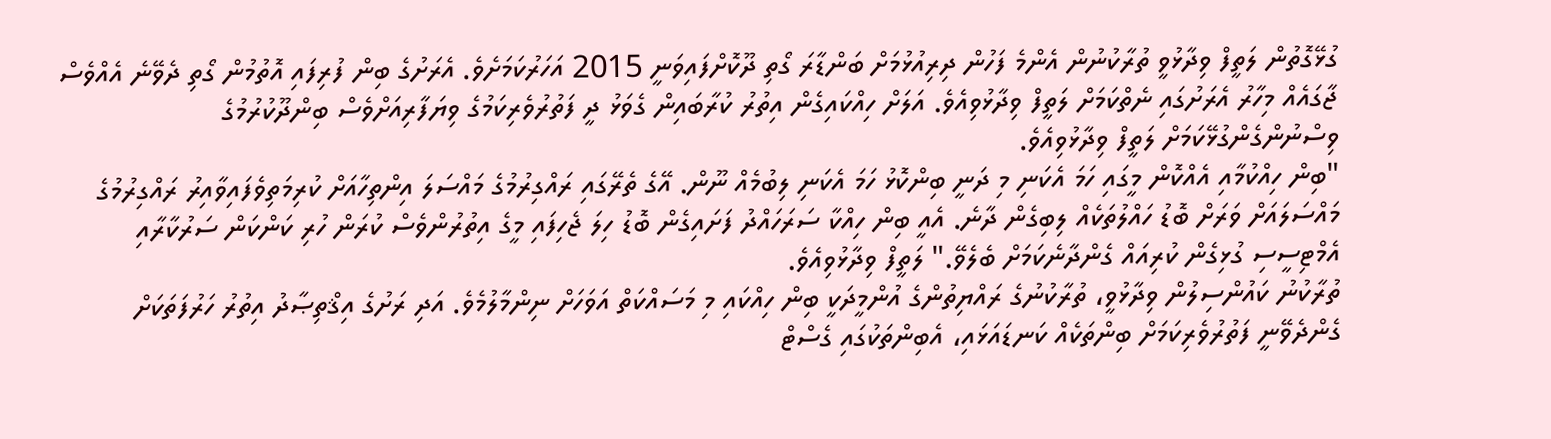ގުޅޭގޮތުން ލަތީފް ވިދާޅުވީ ތުރާކުނުން އެންމެ ފަހުން ދިރިއުޅުމަށް ބަންޑާރަ ގޯތި ދޫކޮށްފައިވަނީ 2015 އަހަރުކަމަށެވެ. އެރަށުގެ ބިން ފުރިފައި އޮތުމުން ގޯތި ދެވޭނެ އެއްވެސް ޖާގައެއް މިހާރު އެރަށުގައި ނެތްކަމަށް ލަތީފް ވިދާޅުވިއެވެ. އަލަށް ހިއްކައިގެން އިތުރު ކުރާބައިން ގެވަޅު ދީ ފަތުރުވެރިކަމުގެ ވިޔަފާރިއަށްވެސް ބިންދޫކުރުމުގެ ވިސްނުންގެންގުޅޭކަމަށް ލަތީފް ވިދާޅުވިއެވެ.
"ބިން ހިއްކުމާއި އެއްކޮން މީގައި ހަމަ އެކަނި މި ދަނީ ބިންކޮޅު ހަމަ އެކަނި ލިބުމެއް ނޫން. އޭގެ ތެރޭގައި ރައްގިރުމުގެ މައްސަލަ އިންތިހާއަށް ކުރިމަތިވެފައިވާއިރު ރައްގިރުމުގެ މައްސަލައަށް ވަރަށް ބޮޑު ހައްލުތަކެއް ލިބިގެން ދާނެ. އެއީ ބިން ހިއްކާ ސަރަހައްދު ފަށައިގެން ބޮޑު ހިލަ ޖެހިފައި މީގެ އިތުރުންވެސް ކުރަން ހުރި ކަންކަން ސަރުކާރާއި އެމްޓިސީސި ގުޅިގެން ކުރިއައް ގެންދާނެކަމަށް ބެލެވޭ." ލަތީފް ވިދާޅުވިއެވެ.
ތުރާކުނު ކައުންސިލުން ވިދާޅުވީ، ތުރާކުނުގެ ރައްޔިތުންގެ އުންމީދަކީ ބިން ހިއްކައި މި މަސައްކަތް އަވަހަށް ނިންމާލުމެވެ. އަދި ރަށުގެ އިޤްތިޞާދު އިތުރު ހަރުފަތަކަށް ގެންދެވޭނީ ފަތުރުވެރިކަމަށް ބިންތަކެއް ކަނޑައަޅައި، އެބިންތަކުގައި ގެސްޓް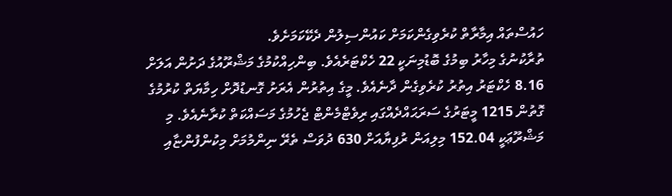ހައުސްތައް އިމާރާތް ކުރެވިގެންކަމަށް ކައުންސިލުން ދެކޭކަމަށެވެ.
ތުރާކުނުގެ މިހާރު ބިމުގެ ބޮޑުމިނަކީ 22 ހެކްޓަރެއެވެ. ބިންހިއްކުމުގެ މަޝްރޫއުގެ ދަށުން އަލަށް 8.16 ހެކްޓަރު އިތުރު ކުރެވިގެން ދާނެއެވެ. މީގެ އިތުރުން އެރަށު ގޮނޑުދޮށް ހިމާޔަތް ކުރުމުގެ ގޮތުން 1215 މީޓަރުގެ ސަރަޙައްދެއްގައި ރިވެޓްމެންޓް ޖެހުމުގެ މަސައްކަތް ކުރާނެއެވެ. މި މަޝްރޫޢަކީ 152.04 މިލިއަން ރުފިޔާއަށް 630 ދުވަސް ތެރޭ ނިންމުމަށް މިކުންފުންޏާއި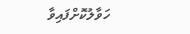ހަވާލުކޮށްފައިވާ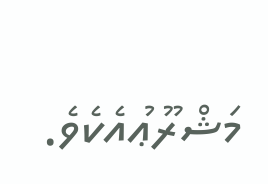މަޝްރޫޢުއެކެވެ.